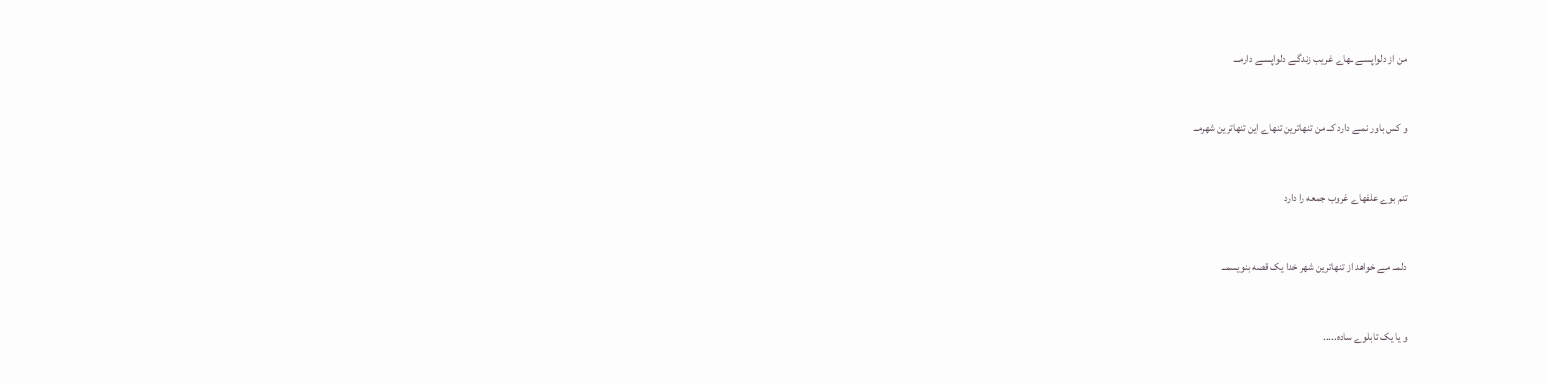من از دلواپسـے ـهاے غریب زندگـے دلواپسـے دارمـــ



و کس باور نمـے دارد کــ من تنهاترین تنهاے این تنهاترین شهرمــ



تنم بوے علفهاے غروب جمعه را دارد



دلمــ مـے خواهد از تنهاترین شهر خدا یک قصه بنویسمــ



و یا یک تابلوے ساده.....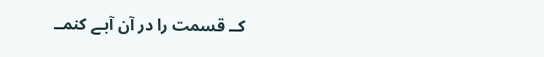کــ قسمت را در آن آبـے کنمــ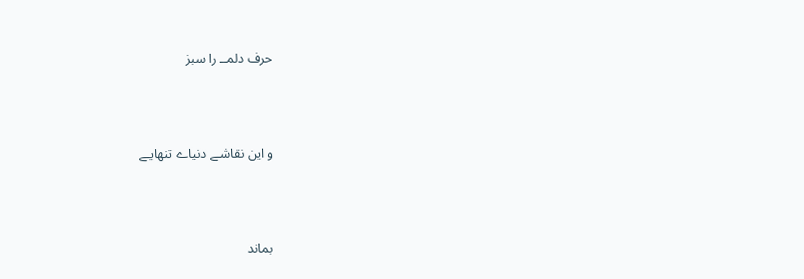حرف دلمــ را سبز



و این نقاشـے دنیاے تنهایـے



بماند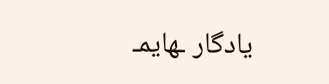یادگار ـهایمـ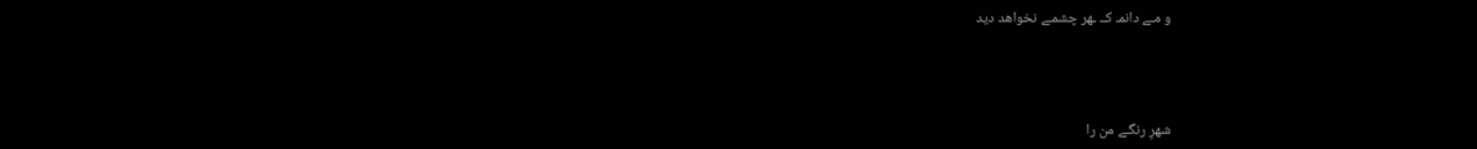و مـے دانمـ کــ ـهر چشمـے نخواهد دید



شهرِ رنگـے من را